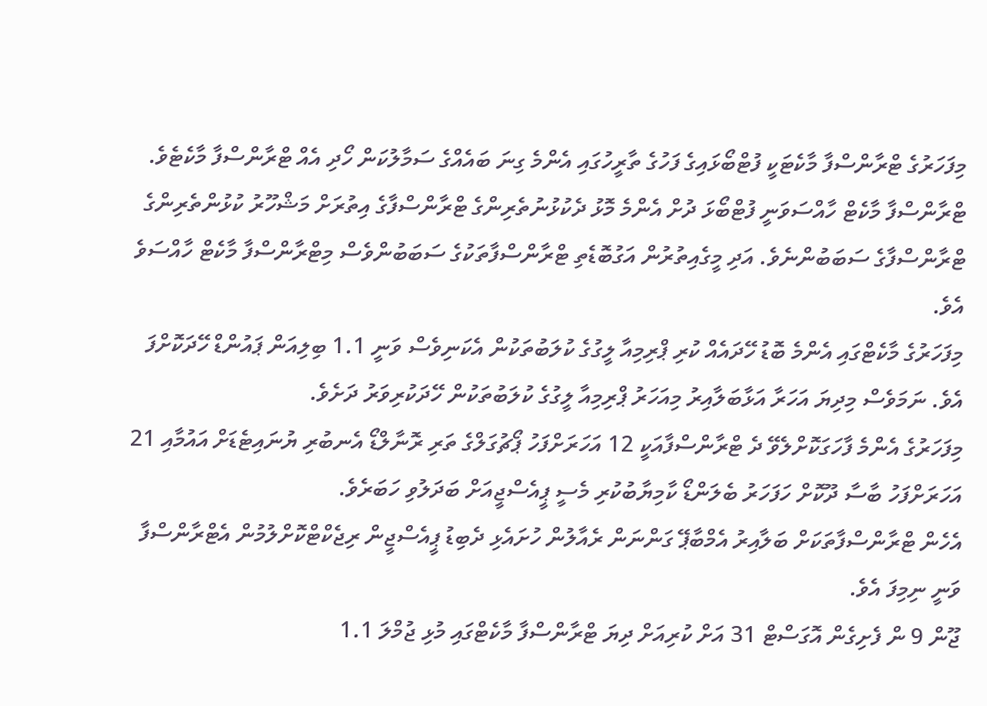މިފަހަރުގެ ޓްރާންސްފާ މާކެޓަކީ ފުޓްބޯޅައިގެ ފަހުގެ ތާރީހުގައި އެންމެ ގިނަ ބައެއްގެ ސަމާލުކަން ހޯދި އެއް ޓްރާންސްފާ މާކެޓެވެ.
ޓްރާންސްފާ މާކެޓް ހާއްސަވަނީ ފުޓްބޯޅަ ދުށް އެންމެ މޮޅު ދެކުޅުނުތެރިންގެ ޓްރާންސްފާގެ އިތުރަށް މަޝްހޫރު ކުޅުންތެރިންގެ ޓްރާންސްފާގެ ސަބަބުންނެވެ. އަދި މީގެއިތުރުން އަގުބޮޑެތި ޓްރާންސްފާތަކުގެ ސަބަބުންވެސް މިޓްރާންސްފާ މާކެޓް ހާއްސަވެ އެވެ.
މިފަހަރުގެ މާކެޓްގައި އެންމެ ބޮޑު ހޭދައެއް ކުރި ޕްރިމިއާ ލީގުގެ ކުލަބުތަކުން އެކަނިވެސް ވަނީ 1.1 ބިލިއަން ޕައުންޑް ހޭދަކޮށްފަ އެވެ. ނަމަވެސް މިދިޔަ އަހަރާ އަޅާބަލާއިރު މިއަހަރު ޕްރިމިއާ ލީގުގެ ކުލަބުތަކުން ހޭދަކުރިވަރު ދަށެވެ.
މިފަހަރުގެ އެންމެ ފާހަގަކޮށްލެވޭ ދެ ޓްރާންސްފާއަކީ 12 އަހަރަށްފަހު ޕޯޗުގަލްގެ ތަރި ރޮނާލްޑޯ އެނބުރި ޔުނައިޓެޑަށް އައުމާއި 21 އަހަރަށްފަހު ބާސާ ދޫކޮށް ހަފަހަރު ބެލަންޑޯ ކާމިޔާބުކުރި މެސީ ޕީއެސްޖީއަށް ބަދަލުވި ހަބަރެވެ.
އެހެން ޓްރާންސްފާތަކަށް ބަލާއިރު އެމްބާޕޭ ގަންނަން ރެއާލުން ހުށައެޅި ދެބިޑު ޕީއެސްޖީން ރިޖެކްޓްކޮށްލުމުން އެޓްރާންސްފާ ވަނީ ނިމިފަ އެވެ.
ޖޫން 9 ން ފެށިގެން އޮގަސްޓް 31 އަށް ކުރިއަށް ދިޔަ ޓްރާންސްފާ މާކެޓްގައި މުޅި ޖުމްލަ 1.1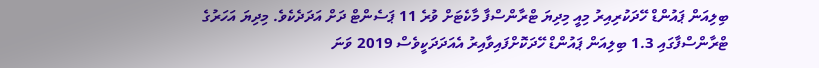ބިލިއަން ޕައުންޑް ހޭދަކުރިއިރު މިއީ މިދިޔަ ޓްރާންސްފާ މާކެޓަށް ވުރެ 11 ޕަސެންޓް ދަށް އަދަދެކެވެ. މިދިޔަ އަހަރުގެ ޓްރާންސްފާގައި 1.3 ބިލިއަން ޕައުންޑް ހޭދަކޮށްފައިވާއިރު އެއަދަދަކީވެސް 2019 ވަނަ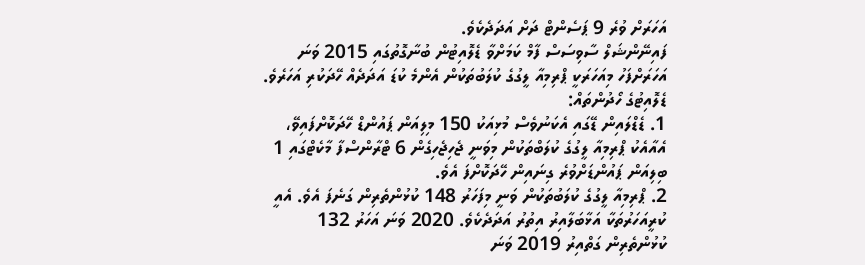އަހަރަށް ވުރެ 9 ޕަސެންޓް ދަށް އަދަދެކެވެ.
ފައިނޭންޝަލް ސާވިސަސް ފާމް ކަމަށްވާ ޑެލޮއިޓުން ބުނާގޮތުގައި 2015 ވަނަ އަހަރަށްފަހު މިއަހަރަކީ ޕްރިމިއާ ލީގުގެ ކުލަބުތަކުން އެންމެ ކުޑަ އަދަދެއް ހޭދަކުރި އަހަރެވެ.
ޑެލޮއިޓުގެ ހޯދުންތައް:
1. ޑެޑްލައިން ޑޭގައި އެކަނުވެސް މުޅިއަކު 150 މިލިއަން ޕައުންޑް ހޭދަކޮށްފައިވޭ، އެއާއެކު ޕްރިމިއާ ލީގުގެ ކުލަބްތަކުން މިވަނީ ޖެހިޖެހިގެން 6 ޓްރާންސްފާ މާކެޓްގައި 1 ބިލިއަން ޕައުންޑަށްވުރެ ގިނައިން ހޭދަކޮށްފަ އެވެ.
2. ޕްރިމިއާ ލީގުގެ ކުލަބުތަކުން ވަނީ މިފަހަރު 148 ކުޅުންތެރިން ގަނެފަ އެވެ. އެއީ ކުރީއަހަރުތަކާ އަޅާބަލާއިރު އިތުރު އަދަދެކެވެ. 2020 ވަނަ އަހަރު 132 ކުޅުންތެރިން ގަތްއިރު 2019 ވަނަ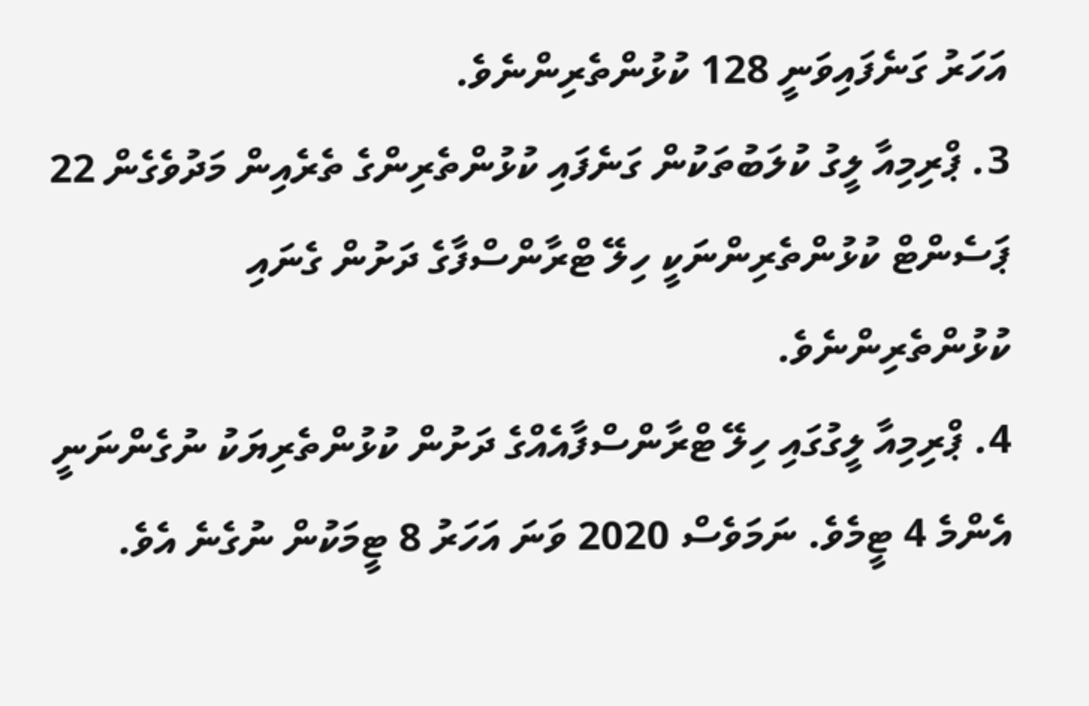އަހަރު ގަނެފައިވަނީ 128 ކުޅުންތެރިންނެވެ.
3. ޕްރިމިއާ ލީގު ކުލަބުތަކުން ގަނެފައި ކުޅުންތެރިންގެ ތެރެއިން މަދުވެގެން 22 ޕަސެންޓް ކުޅުންތެރިންނަކީ ހިލޭ ޓްރާންސްފާގެ ދަށުން ގެނައި ކުޅުންތެރިންނެވެ.
4. ޕްރިމިއާ ލީގުގައި ހިލޭ ޓްރާންސްފާއެއްގެ ދަށުން ކުޅުންތެރިޔަކު ނުގެންނަނީ އެންމެ 4 ޓީމެވެ. ނަމަވެސް 2020 ވަނަ އަހަރު 8 ޓީމަކުން ނުގެނެ އެވެ.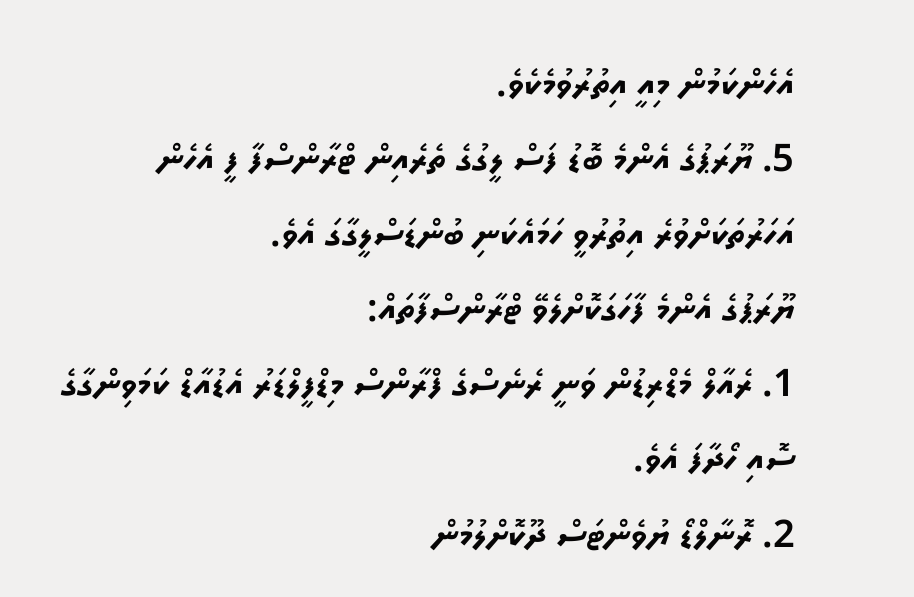އެހެންކަމުން މިއީ އިތުރުވުމެކެވެ.
5. ޔޫރަޕުގެ އެންމެ ބޮޑު ފަސް ލީގުގެ ތެރެއިން ޓްރާންސްފާ ފީ އެހެން އަހަރުތަކަށްވުރެ އިތުރުވީ ހަމައެކަނި ބުންޑަސްލީގާގަ އެވެ.
ޔޫރަޕުގެ އެންމެ ފާހަގަކޮށްލެވޭ ޓްރާންސްފާތައް:
1. ރެއާލް މެޑްރިޑުން ވަނީ ރެނެސްގެ ފްރާންސް މިޑްފީލްޑަރު އެޑުއާޑް ކަމަވިންގާގެ ސޮއި ހޯދާފަ އެވެ.
2. ރޮނާލްޑޯ ޔުވެންޓަސް ދޫކޮށްލުމުން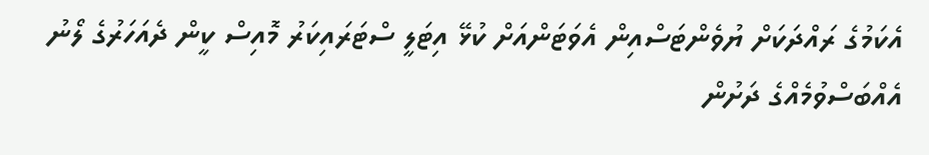އެކަމުގެ ރައްދަކަށް ޔުވެންޓަސްއިން އެވަޓަންއަށް ކުޅޭ އިޓަލީ ސްޓަރައިކަރު މޮއިސް ކީން ދެއަހަރުގެ ލޯނު އެއްބަސްވުމެއްގެ ދަށުން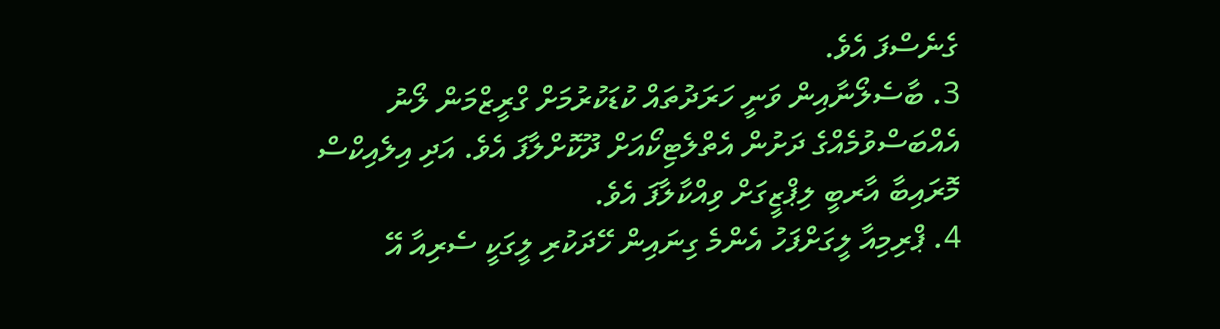ގެނެސްފަ އެވެ.
3. ބާސެލޯނާއިން ވަނީ ހަރަދުތައް ކުޑަކުރުމަށް ގްރީޒްމަން ލޯނު އެއްބަސްވުމެއްގެ ދަށުން އެތްލެޓިކޯއަށް ދޫކޮށްލާފަ އެވެ. އަދި އިލެއިކްސް މޮރައިބާ އާރބީ ލިޕްޒީގަށް ވިއްކާލާފަ އެވެ.
4. ޕްރިމިއާ ލީގަށްފަހު އެންމެ ގިނައިން ހޭދަކުރި ލީގަކީ ސެރިއާ އޭ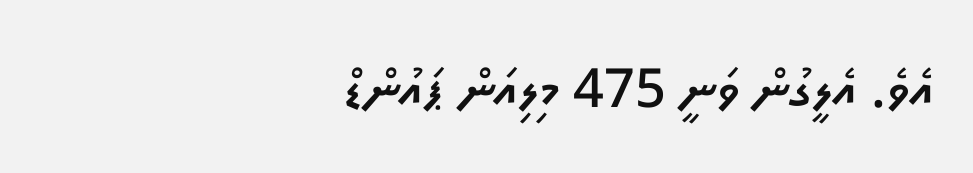އެވެ. އެލީގުން ވަނީ 475 މިލިއަން ޕައުންޑް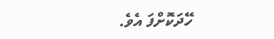ހޭދަކޮށްފަ އެވެ.